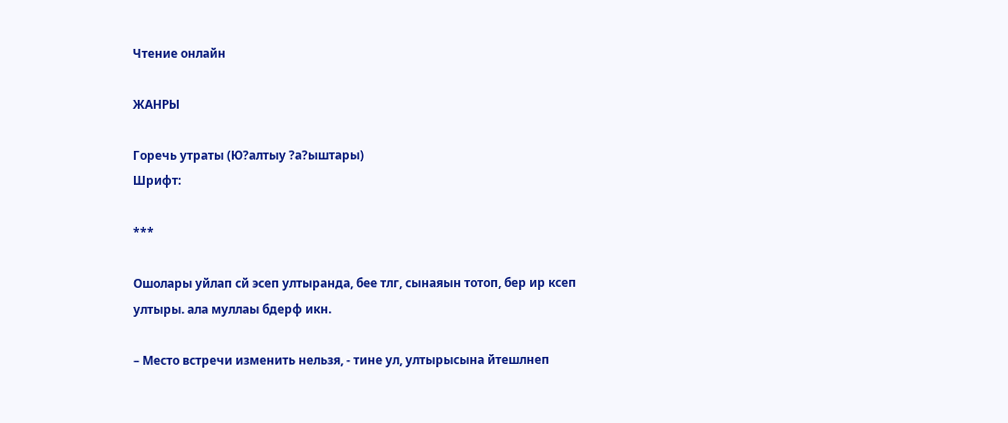Чтение онлайн

ЖАНРЫ

Горечь утраты (Ю?алтыу ?а?ыштары)
Шрифт:

***

Ошолары уйлап сй эсеп ултыранда, бее тлг, сынаяын тотоп, бер ир ксеп ултыры. ала муллаы бдерф икн.

– Место встречи изменить нельзя, - тине ул, ултырысына йтешлнеп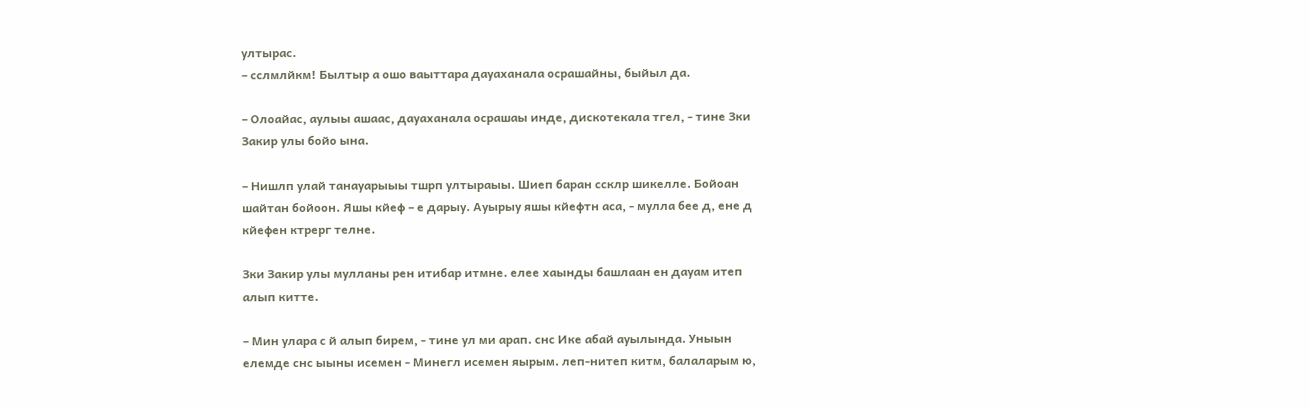ултырас.
– сслмлйкм! Былтыр а ошо ваыттара дауаханала осрашайны, быйыл да.

– Олоайас, аулыы ашаас, дауаханала осрашаы инде, дискотекала тгел, - тине Зки Закир улы бойо ына.

– Нишлп улай танауарыыы тшрп ултыраыы. Шиеп баран ссклр шикелле. Бойоан шайтан бойоон. Яшы кйеф – е дарыу. Ауырыу яшы кйефтн аса, - мулла бее д, ене д кйефен ктрерг телне.

Зки Закир улы мулланы рен итибар итмне. елее хаынды башлаан ен дауам итеп алып китте.

– Мин улара с й алып бирем, - тине ул ми арап. снс Ике абай ауылында. Уныын елемде снс ыыны исемен - Минегл исемен яырым. леп-нитеп китм, балаларым ю,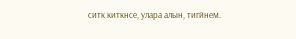ситк киткнсе, улара алын, тигйнем.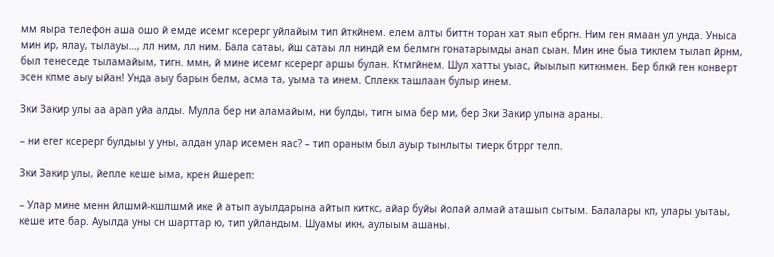мм яыра телефон аша ошо й емде исемг ксерерг уйлайым тип йткйнем. елем алты биттн торан хат яып ебргн. Ним ген ямаан ул унда. Уныса мин ир, ялау, тылауы…, лл ним, лл ним. Бала сатаы, йш сатаы лл ниндй ем белмгн гонатарымды анап сыан. Мин ине быа тиклем тылап йрнм, был тенеседе тыламайым, тигн. ммн, й мине исемг ксерерг аршы булан. Ктмгйнем. Шул хатты уыас, йыылып киткнмен. Бер блкй ген конверт эсен кпме аыу ыйан! Унда аыу барын белм, асма та, уыма та инем. Сплекк ташлаан булыр инем.

Зки Закир улы аа арап уйа алды. Мулла бер ни аламайым, ни булды, тигн ыма бер ми, бер Зки Закир улына араны.

– ни егег ксерерг булдыы у уны, алдан улар исемен яас? – тип ораным был ауыр тынлыты тиерк бтррг телп.

Зки Закир улы, йепле кеше ыма, крен йшереп:

– Улар мине менн йлшмй-кшлшмй ике й атып ауылдарына айтып киткс, айар буйы йолай алмай аташып сытым. Балалары кп, улары уытаы, кеше ите бар. Ауылда уны сн шарттар ю, тип уйландым. Шуамы икн, аулыым ашаны.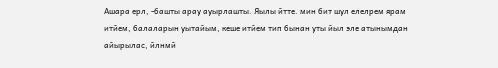Ашара ерл, -башты арау ауырлашты. Яылы йтте. мин бит шул елелрем ярам итйем, балаларын уытайым, кеше итйем тип бынан уты йыл эле атынымдан айырылас, йлнмй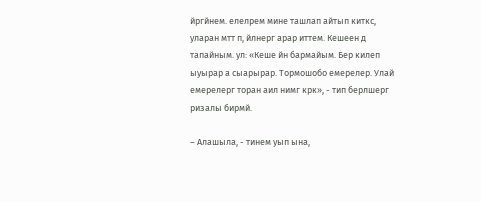йргйнем. елелрем мине ташлап айтып киткс, уларан мтт п, йлнерг арар иттем. Кешеен д тапайным. ул: «Кеше йн бармайым. Бер килеп ыуырар а сыарырар. Тормошобо емерелер. Улай емерелерг торан аил нимг крк», - тип берлшерг ризалы бирмй.

– Алашыла, - тинем уып ына,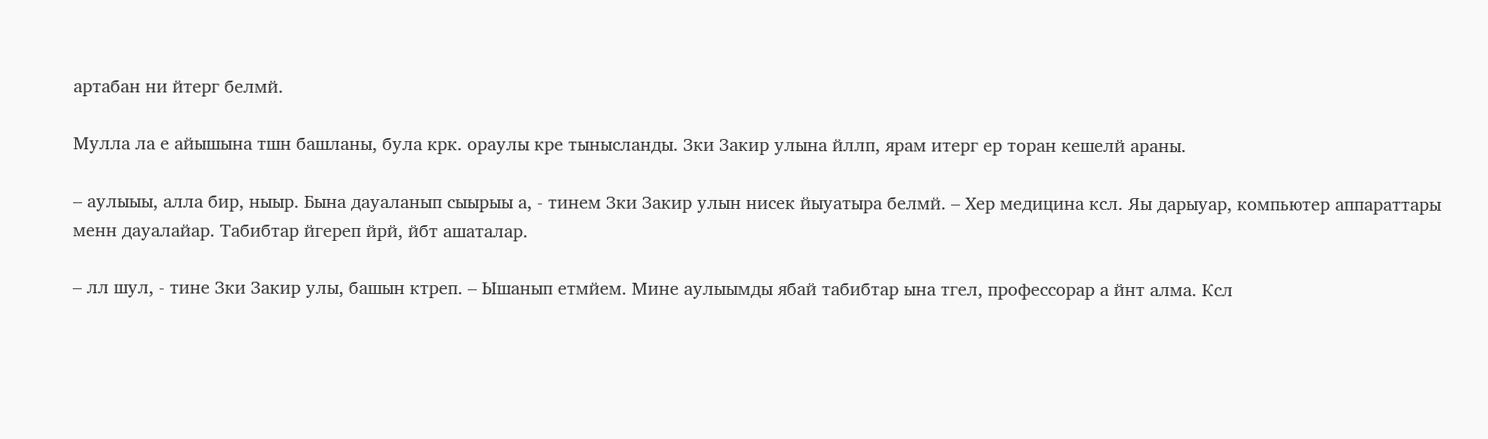артабан ни йтерг белмй.

Мулла ла е айышына тшн башланы, була крк. ораулы кре тынысланды. Зки Закир улына йллп, ярам итерг ер торан кешелй араны.

– аулыыы, алла бир, ныыр. Бына дауаланып сыырыы а, - тинем Зки Закир улын нисек йыуатыра белмй. – Хер медицина ксл. Яы дарыуар, компьютер аппараттары менн дауалайар. Табибтар йгереп йрй, йбт ашаталар.

– лл шул, - тине Зки Закир улы, башын ктреп. – Ышанып етмйем. Мине аулыымды ябай табибтар ына тгел, профессорар а йнт алма. Ксл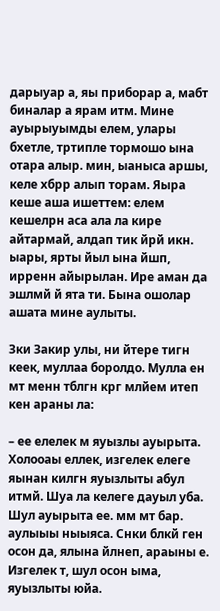дарыуар а, яы приборар а, мабт биналар а ярам итм. Мине ауырыуымды елем, улары бхетле, тртипле тормошо ына отара алыр. мин, ыаныса аршы, келе хбрр алып торам. Яыра кеше аша ишеттем: елем кешелрн аса ала ла кире айтармай, алдап тик йрй икн. ыары, ярты йыл ына йшп, ирренн айырылан. Ире аман да эшлмй й ята ти. Бына ошолар ашата мине аулыты.

Зки Закир улы, ни йтере тигн кеек, муллаа боролдо. Мулла ен мт менн тблгн крг млйем итеп кен араны ла:

– ее елелек м яуызлы ауырыта. Холооаы еллек, изгелек елеге яынан килгн яуызлыты абул итмй. Шуа ла келеге дауыл уба. Шул ауырыта ее. мм мт бар. аулыыы ныыяса. Снки блкй ген осон да, ялына йлнеп, араыны е. Изгелек т, шул осон ыма, яуызлыты юйа.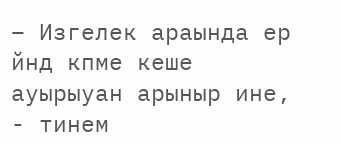– Изгелек араында ер йнд кпме кеше ауырыуан арыныр ине, - тинем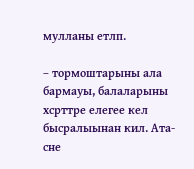мулланы етлп.

– тормоштарыны ала бармауы, балаларыны хсрттре елегее кел бысралыынан кил. Ата-сне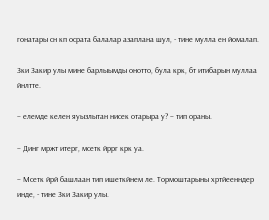гонатары сн кп осрата балалар азаплана шул, - тине мулла ен йомалап.

Зки Закир улы мине барлыымды онотто, була крк, бт итибарын муллаа йнлтте.

– елемде келен яуызлытан нисек отарыра у? – тип ораны.

– Динг мржт итерг, мсетк йррг крк уа.

– Мсетк йрй башлаан тип ишеткйнем ле. Тормоштарыны хртйеенндер инде, - тине Зки Закир улы.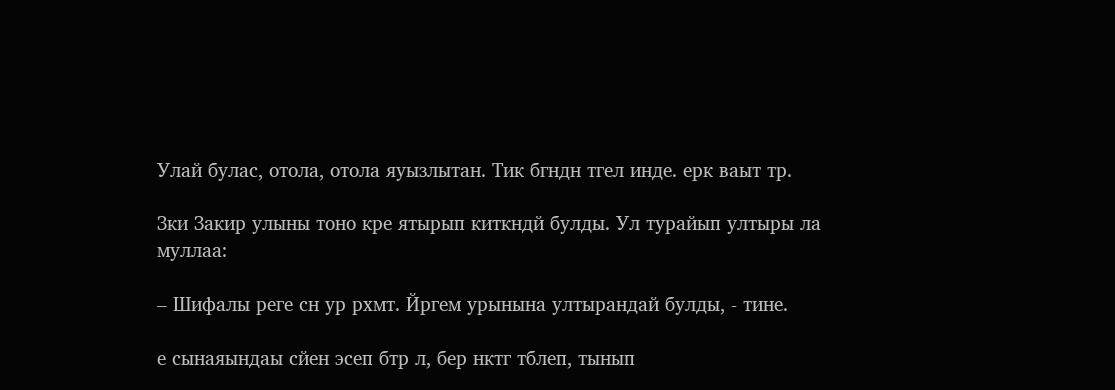Улай булас, отола, отола яуызлытан. Тик бгндн тгел инде. ерк ваыт тр.

Зки Закир улыны тоно кре ятырып киткндй булды. Ул турайып ултыры ла муллаа:

– Шифалы реге сн ур рхмт. Йргем урынына ултырандай булды, - тине.

е сынаяындаы сйен эсеп бтр л, бер нктг тблеп, тынып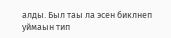алды. Был таы ла эсен биклнеп уймаын тип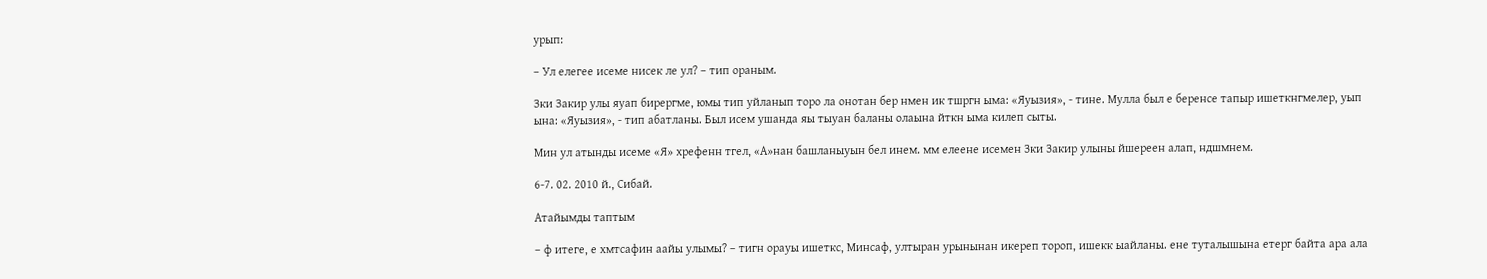урып:

– Ул елегее исеме нисек ле ул? – тип ораным.

Зки Закир улы яуап бирергме, юмы тип уйланып торо ла онотан бер нмен ик тшргн ыма: «Яуызия», - тине. Мулла был е беренсе тапыр ишеткнгмелер, уып ына: «Яуызия», - тип абатланы. Был исем ушанда яы тыуан баланы олаына йткн ыма килеп сыты.

Мин ул атынды исеме «Я» хрефенн тгел, «А»нан башланыуын бел инем. мм елеене исемен Зки Закир улыны йшереен алап, ндшмнем.

6-7. 02. 2010 й., Сибай.

Атайымды таптым

– ф итеге, е хмтсафин аайы улымы? – тигн орауы ишеткс, Минсаф, ултыран урынынан икереп тороп, ишекк ыайланы. ене туталышына етерг байта ара ала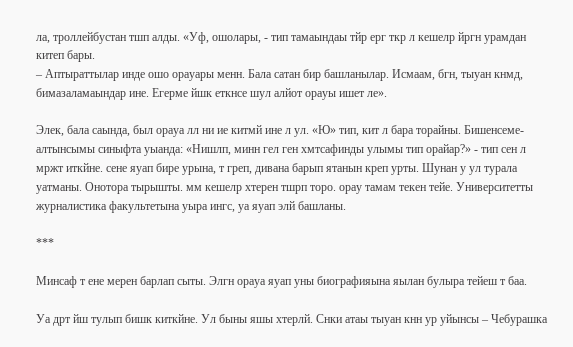ла, троллейбустан тшп алды. «Уф, ошолары, - тип тамаындаы тйр ерг ткр л кешелр йргн урамдан китеп бары.
– Аптыраттылар инде ошо орауары менн. Бала сатан бир башланылар. Исмаам, бгн, тыуан кнмд, бимазаламаындар ине. Егерме йшк еткнсе шул алйот орауы ишет ле».

Элек, бала саында, был орауа лл ни ие китмй ине л ул. «Ю» тип, кит л бара торайны. Бишенсеме-алтынсымы синыфта уыанда: «Нишлп, минн гел ген хмтсафинды улымы тип орайар?» - тип сен л мржт иткйне. сене яуап бире урына, т греп, дивана барып ятанын креп урты. Шунан у ул турала уатманы. Онотора тырышты. мм кешелр хтерен тшрп торо. орау тамам текен тейе. Университетты журналистика факультетына уыра ингс, уа яуап элй башланы.

***

Минсаф т ене мерен барлап сыты. Элгн орауа яуап уны биографияына яылан булыра тейеш т баа.

Уа дрт йш тулып бишк киткйне. Ул быны яшы хтерлй. Снки атаы тыуан кнн ур уйынсы – Чебурашка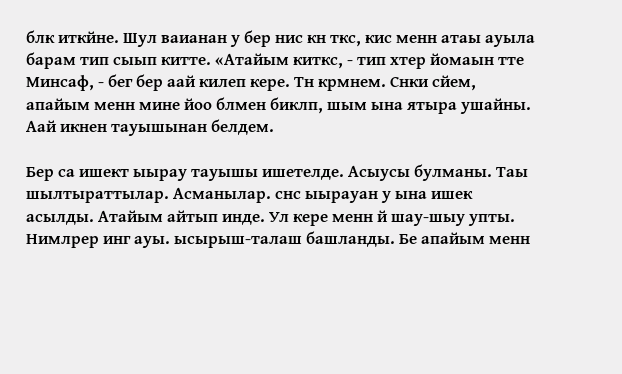блк иткйне. Шул ваианан у бер нис кн ткс, кис менн атаы ауыла барам тип сыып китте. «Атайым киткс, - тип хтер йомаын тте Минсаф, - бег бер аай килеп кере. Тн крмнем. Снки сйем, апайым менн мине йоо блмен биклп, шым ына ятыра ушайны. Аай икнен тауышынан белдем.

Бер са ишект ыырау тауышы ишетелде. Асыусы булманы. Таы шылтыраттылар. Асманылар. снс ыырауан у ына ишек асылды. Атайым айтып инде. Ул кере менн й шау-шыу упты. Нимлрер инг ауы. ысырыш-талаш башланды. Бе апайым менн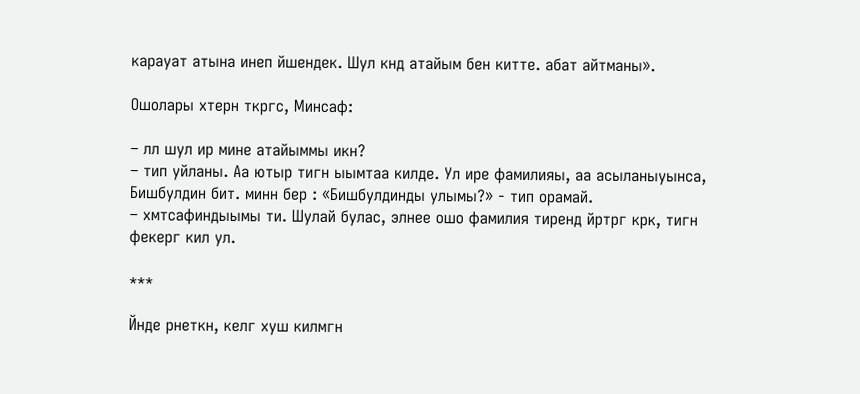карауат атына инеп йшендек. Шул кнд атайым бен китте. абат айтманы».

Ошолары хтерн ткргс, Минсаф:

– лл шул ир мине атайыммы икн?
– тип уйланы. Аа ютыр тигн ыымтаа килде. Ул ире фамилияы, аа асыланыуынса, Бишбулдин бит. минн бер : «Бишбулдинды улымы?» - тип орамай.
– хмтсафиндыымы ти. Шулай булас, элнее ошо фамилия тиренд йртрг крк, тигн фекерг кил ул.

***

Йнде рнеткн, келг хуш килмгн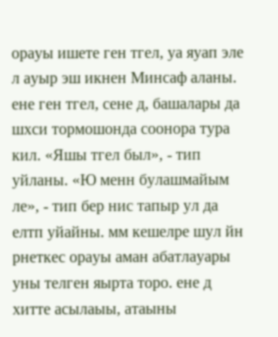орауы ишете ген тгел, уа яуап эле л ауыр эш икнен Минсаф аланы. ене ген тгел, сене д, башалары да шхси тормошонда соонора тура кил. «Яшы тгел был», - тип уйланы. «Ю менн булашмайым ле», - тип бер нис тапыр ул да елтп уйайны. мм кешелре шул йн рнеткес орауы аман абатлауары уны телген яырта торо. ене д хитте асылаыы, атаыны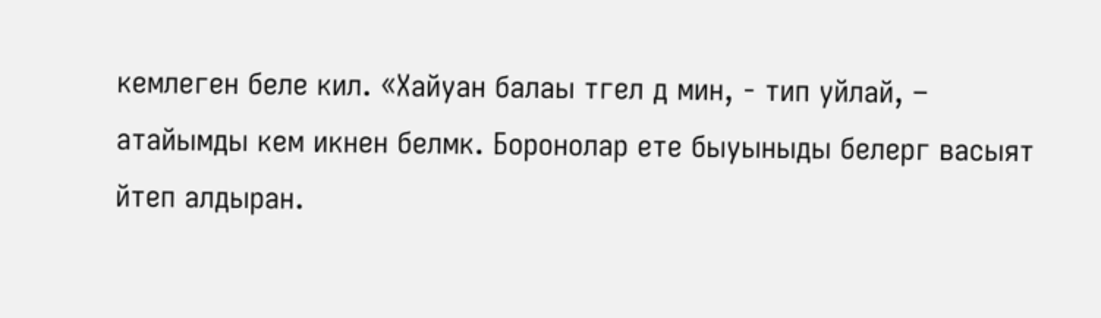кемлеген беле кил. «Хайуан балаы тгел д мин, - тип уйлай, – атайымды кем икнен белмк. Боронолар ете быуыныды белерг васыят йтеп алдыран.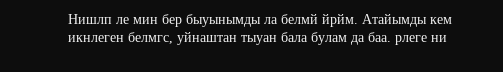Нишлп ле мин бер быуынымды ла белмй йрйм. Атайымды кем икнлеген белмгс, уйнаштан тыуан бала булам да баа. рлеге ни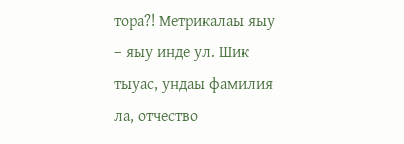тора?! Метрикалаы яыу – яыу инде ул. Шик тыуас, ундаы фамилия ла, отчество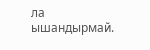ла ышандырмай.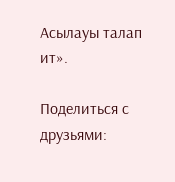Асылауы талап ит».

Поделиться с друзьями: